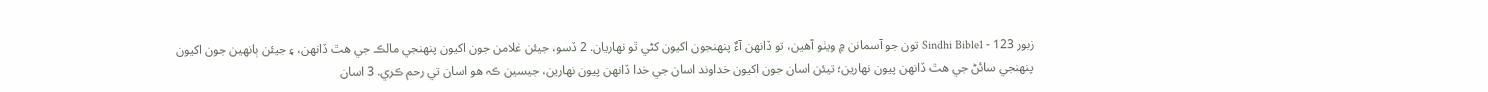زبور 123 - Sindhi Bible1 تون جو آسمانن ۾ ويٺو آهين، تو ڏانهن آءٌ پنهنجون اکيون کڻي ٿو نهاريان. 2 ڏسو، جيئن غلامن جون اکيون پنهنجي مالڪ جي هٿ ڏانهن، ۽ جيئن ٻانهين جون اکيون پنهنجي سائڻ جي هٿ ڏانهن پيون نهارين؛ تيئن اسان جون اکيون خداوند اسان جي خدا ڏانهن پيون نهارين، جيسين ڪہ هو اسان تي رحم ڪري. 3 اسان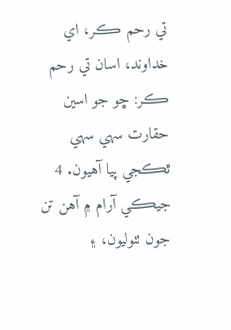تي رحم ڪر، اي خداوند، اسان تي رحم ڪر: ڇو جو اسين حقارت سهي سهي ٿڪجي پيا آهيون. 4 جيڪي آرام ۾ آهن تن جون ٺٺوليون، ۽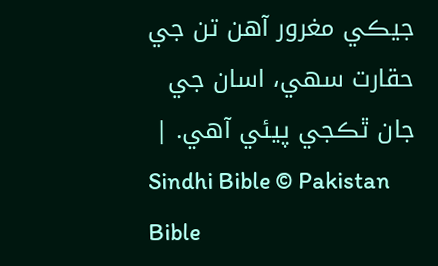جيڪي مغرور آهن تن جي حقارت سهي، اسان جي جان ٿڪجي پيئي آهي. |
Sindhi Bible © Pakistan Bible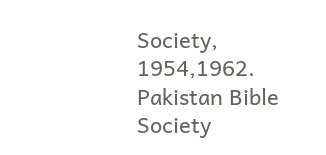Society, 1954,1962.
Pakistan Bible Society